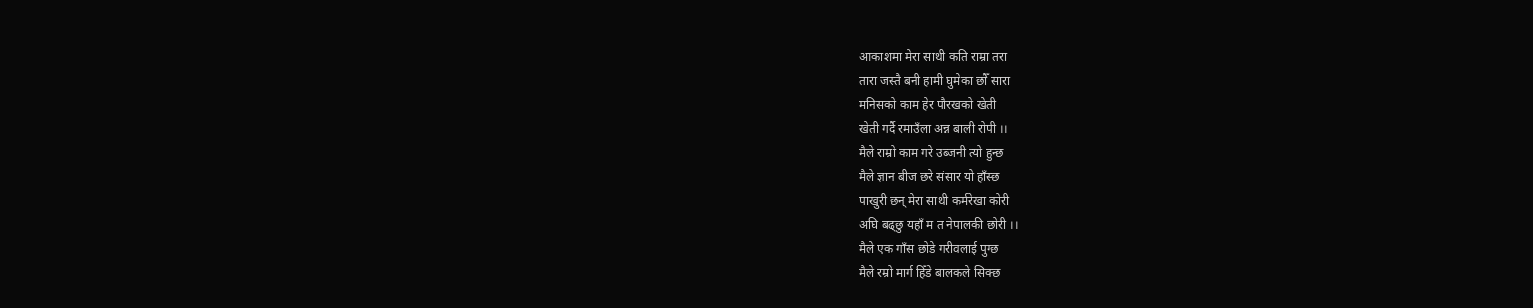आकाशमा मेरा साथी कति राम्रा तरा
तारा जस्तै बनी हामी घुमेका छौँ सारा
मनिसको काम हेर पौरखको खेती
खेती गर्दै रमाउँला अन्न बाली रोपी ।।
मैले राम्रो काम गरे उब्जनी त्यो हुन्छ
मैले ज्ञान बीज छरे संसार यो हाँस्छ
पाखुरी छन् मेरा साथी कर्मरेखा कोरी
अघि बढ्छु यहाँ म त नेपालकी छोरी ।।
मैले एक गाँस छोडे गरीवलाई पुग्छ
मैले रम्रो मार्ग हिँडे बालकले सिक्छ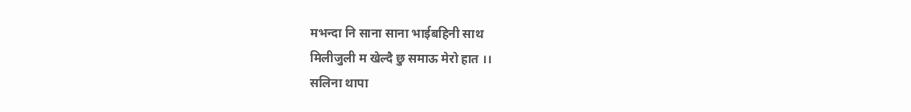मभन्दा नि साना साना भाईबहिनी साथ
मिलीजुली म खेल्दै छु समाऊ मेरो हात ।।
सलिना थापा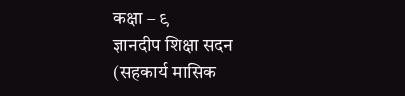कक्षा – ९
ज्ञानदीप शिक्षा सदन
(सहकार्य मासिक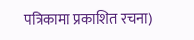पत्रिकामा प्रकाशित रचना)